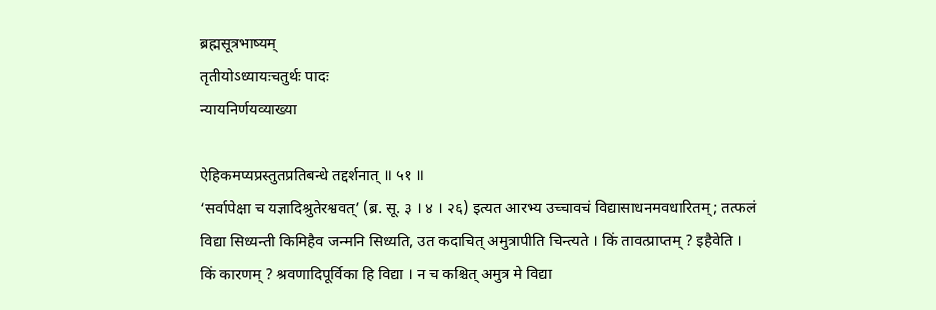ब्रह्मसूत्रभाष्यम्
तृतीयोऽध्यायःचतुर्थः पादः
न्यायनिर्णयव्याख्या

ऐहिकमप्यप्रस्तुतप्रतिबन्धे तद्दर्शनात् ॥ ५१ ॥
‘सर्वापेक्षा च यज्ञादिश्रुतेरश्ववत्’ (ब्र. सू. ३ । ४ । २६) इत्यत आरभ्य उच्चावचं विद्यासाधनमवधारितम्; तत्फलं विद्या सिध्यन्ती किमिहैव जन्मनि सिध्यति, उत कदाचित् अमुत्रापीति चिन्त्यते । किं तावत्प्राप्तम् ? इहैवेति । किं कारणम् ? श्रवणादिपूर्विका हि विद्या । न च कश्चित् अमुत्र मे विद्या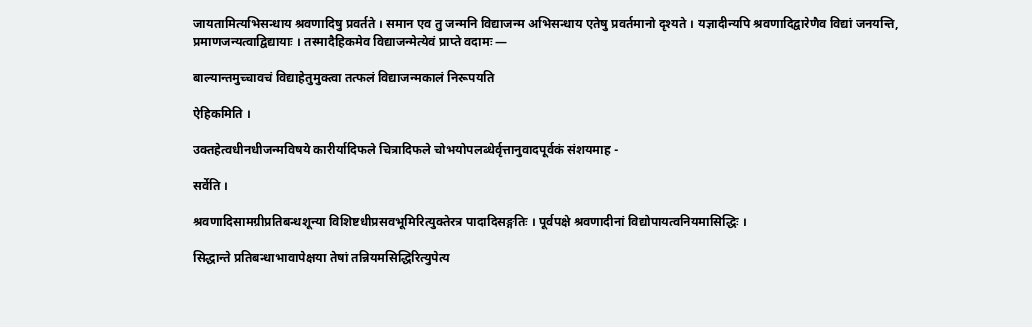जायतामित्यभिसन्धाय श्रवणादिषु प्रवर्तते । समान एव तु जन्मनि विद्याजन्म अभिसन्धाय एतेषु प्रवर्तमानो दृश्यते । यज्ञादीन्यपि श्रवणादिद्वारेणैव विद्यां जनयन्ति, प्रमाणजन्यत्वाद्विद्यायाः । तस्मादैहिकमेव विद्याजन्मेत्येवं प्राप्ते वदामः —

बाल्यान्तमुच्चावचं विद्याहेतुमुक्त्वा तत्फलं विद्याजन्मकालं निरूपयति

ऐहिकमिति ।

उक्तहेत्वधीनधीजन्मविषये कारीर्यादिफले चित्रादिफले चोभयोपलब्धेर्वृत्तानुवादपूर्वकं संशयमाह -

सर्वेति ।

श्रवणादिसामग्रीप्रतिबन्धशून्या विशिष्टधीप्रसवभूमिरित्युक्तेरत्र पादादिसङ्गतिः । पूर्वपक्षे श्रवणादीनां विद्योपायत्वनियमासिद्धिः ।

सिद्धान्ते प्रतिबन्धाभावापेक्षया तेषां तन्नियमसिद्धिरित्युपेत्य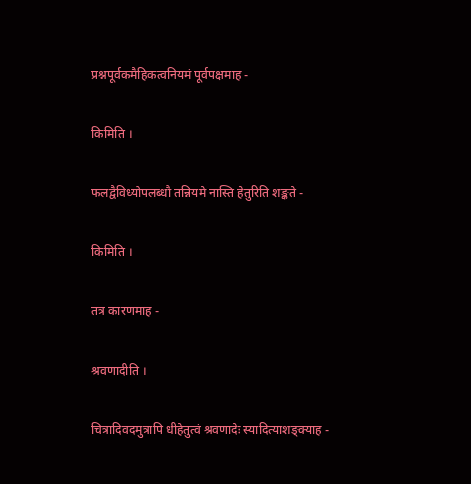प्रश्नपूर्वकमैहिकत्वनियमं पूर्वपक्षमाह -

किमिति ।

फलद्वैविध्योपलब्धौ तन्नियमे नास्ति हेतुरिति शङ्कते -

किमिति ।

तत्र कारणमाह -

श्रवणादीति ।

चित्रादिवदमुत्रापि धीहेतुत्वं श्रवणादेः स्यादित्याशङ्क्याह -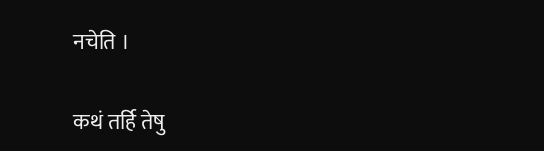नचेति ।

कथं तर्हि तेषु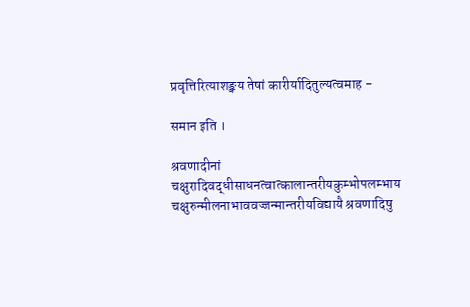प्रवृत्तिरित्याशङ्क्य तेषां कारीर्यादितुल्यत्वमाह -

समान इति ।

श्रवणादीनां चक्षुरादिवद्धीसाधनत्वात्कालान्तरीयकुम्भोपलम्भाय चक्षुरुन्मीलनाभाववज्जन्मान्तरीयविद्यायै श्रवणादिषु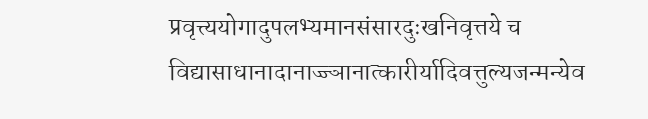प्रवृत्त्ययोगादुपलभ्यमानसंसारदुःखनिवृत्तये च विद्यासाधानादानाज्ज्ञानात्कारीर्यादिवत्तुल्यजन्मन्येव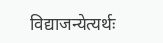विद्याजन्येत्यर्थः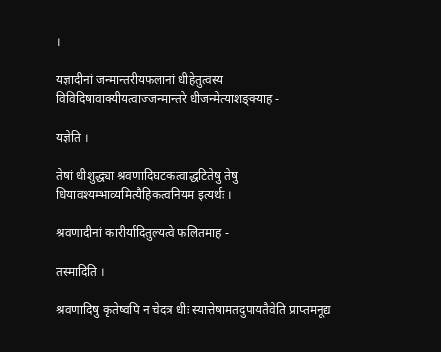।

यज्ञादीनां जन्मान्तरीयफलानां धीहेतुत्वस्य विविदिषावाक्यीयत्वाज्जन्मान्तरे धीजन्मेत्याशङ्क्याह -

यज्ञेति ।

तेषां धीशुद्ध्या श्रवणादिघटकत्वाद्धटितेषु तेषु धियावश्यम्भाव्यमित्यैहिकत्वनियम इत्यर्थः ।

श्रवणादीनां कारीर्यादितुल्यत्वे फलितमाह -

तस्मादिति ।

श्रवणादिषु कृतेष्वपि न चेदत्र धीः स्यात्तेषामतदुपायतैवेति प्राप्तमनूद्य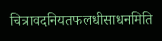चित्रावदनियतफलधीसाधनमिति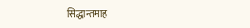सिद्धान्तमाह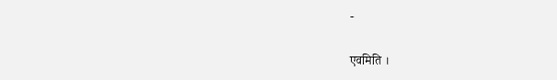-

एवमिति ।